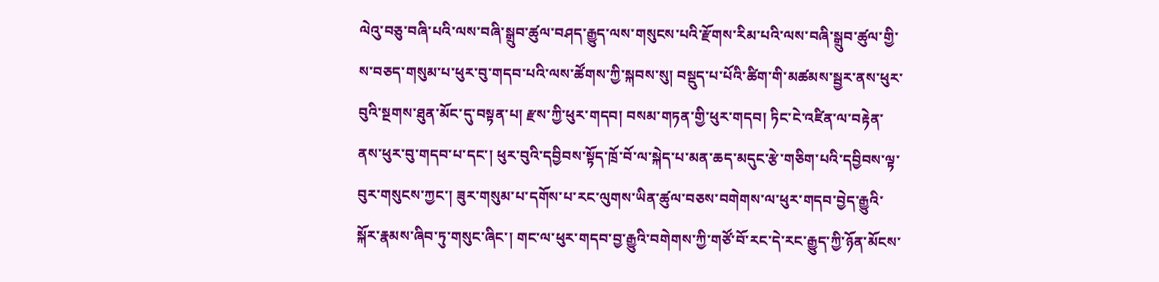ལེའུ་བཅུ་བཞི་པའི་ལས་བཞི་སྒྲུབ་ཚུལ་བཤད་རྒྱུད་ལས་གསུངས་པའི་རྫོགས་རིམ་པའི་ལས་བཞི་སྒྲུབ་ཚུལ་གྱི་ས་བཅད་གསུམ་པ་ཕུར་བུ་གདབ་པའི་ལས་ཚོགས་ཀྱི་སྐབས་སུ། བསྡུད་པ་པོའི་ཚིག་གི་མཚམས་སྦྱར་ནས་ཕུར་བུའི་སྔགས་ཐུན་མོང་དུ་བསྟན་པ། རྫས་ཀྱི་ཕུར་གདབ། བསམ་གཏན་གྱི་ཕུར་གདབ། ཏིང་ངེ་འཛིན་ལ་བརྟེན་ནས་ཕུར་བུ་གདབ་པ་དང་། ཕུར་བུའི་དབྱིབས་སྟོད་ཁྲོ་བོ་ལ་སྐེད་པ་མན་ཆད་མདུང་རྩེ་གཅིག་པའི་དབྱིབས་ལྟ་བུར་གསུངས་ཀྱང་། ཟུར་གསུམ་པ་དགོས་པ་རང་ལུགས་ཡིན་ཚུལ་བཅས་བགེགས་ལ་ཕུར་གདབ་བྱེད་རྒྱུའི་སྐོར་རྣམས་ཞིབ་ཏུ་གསུང་ཞིང་། གང་ལ་ཕུར་གདབ་བྱ་རྒྱུའི་བགེགས་ཀྱི་གཙོ་བོ་རང་དེ་རང་རྒྱུད་ཀྱི་ཉོན་མོངས་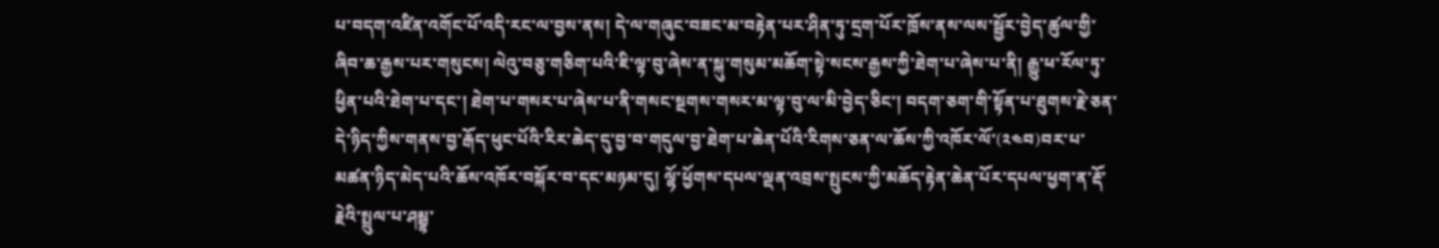པ་བདག་འཛིན་འགོང་པོ་འདི་རང་ལ་བྱས་ནས། དེ་ལ་གཞུང་བཟང་མ་བརྟེན་པར་ཤིན་ཏུ་དྲག་པོར་ཁྲོས་ནས་ལས་སྦྱོར་བྱེད་ཚུལ་གྱི་ཞིབ་ཆ་རྒྱས་པར་གསུངས། ལེའུ་བཅུ་གཅིག་པའི་ཇི་ལྟ་བུ་ཞེས་ན་སྐུ་གསུམ་མཆོག་སྟེ་སངས་རྒྱས་ཀྱི་ཐེག་པ་ཞེས་པ་ནི། རྒྱུ་ཕ་རོལ་ཏུ་ཕྱིན་པའི་ཐེག་པ་དང་། ཐེག་པ་གསར་པ་ཞེས་པ་ནི་གསང་སྔགས་གསར་མ་ལྟ་བུ་ལ་མི་བྱེད་ཅིང་། བདག་ཅག་གི་སྟོན་པ་ཐུགས་རྗེ་ཅན་དེ་ཉིད་ཀྱིས་གནས་བྱ་རྒོད་ཕུང་པོའི་རིར་ཆེད་དུ་བྱ་བ་གདུལ་བྱ་ཐེག་པ་ཆེན་པོའི་རིགས་ཅན་ལ་ཆོས་ཀྱི་འཁོར་ལོ་(༢༤བ)བར་པ་མཚན་ཉིད་མེད་པའི་ཆོས་འཁོར་བསྐོར་བ་དང་མཉམ་དུ། ལྷོ་ཕྱོགས་དཔལ་ལྡན་འབྲས་སྤུངས་ཀྱི་མཆོད་རྟེན་ཆེན་པོར་དཔལ་ཕྱག་ན་རྡོ་རྗེའི་སྤྲུལ་པ་ཤམྦྷ་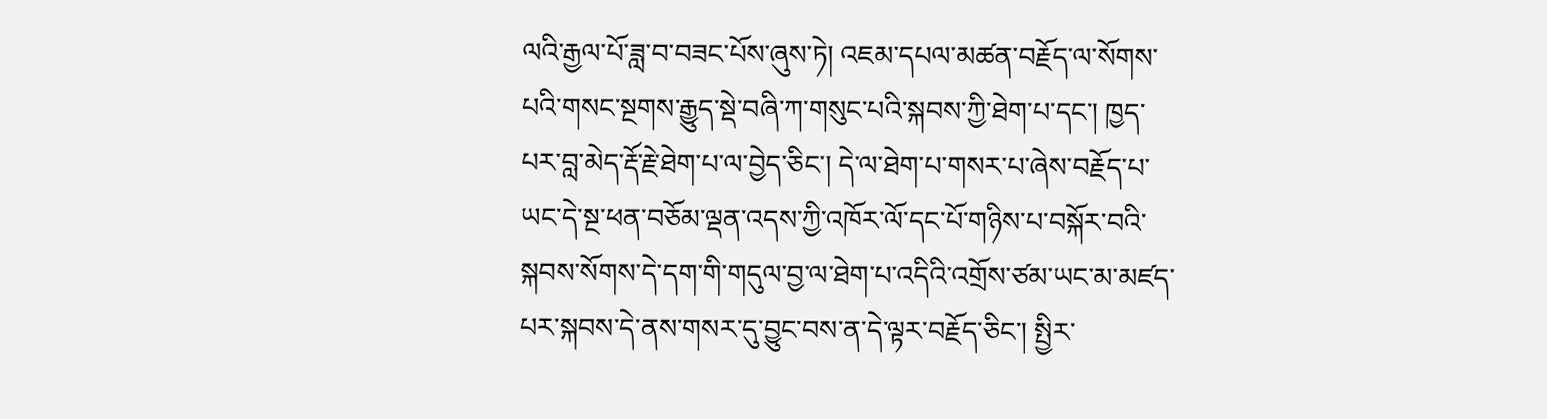ལའི་རྒྱལ་པོ་ཟླ་བ་བཟང་པོས་ཞུས་ཏེ། འཇམ་དཔལ་མཚན་བརྗོད་ལ་སོགས་པའི་གསང་སྔགས་རྒྱུད་སྡེ་བཞི་ཀ་གསུང་པའི་སྐབས་ཀྱི་ཐེག་པ་དང་། ཁྱད་པར་བླ་མེད་རྡོ་རྗེ་ཐེག་པ་ལ་བྱེད་ཅིང་། དེ་ལ་ཐེག་པ་གསར་པ་ཞེས་བརྗོད་པ་ཡང་དེ་སྔ་ཕན་བཅོམ་ལྡན་འདས་ཀྱི་འཁོར་ལོ་དང་པོ་གཉིས་པ་བསྐོར་བའི་སྐབས་སོགས་དེ་དག་གི་གདུལ་བྱ་ལ་ཐེག་པ་འདིའི་འགྲོས་ཙམ་ཡང་མ་མཛད་པར་སྐབས་དེ་ནས་གསར་དུ་བྱུང་བས་ན་དེ་ལྟར་བརྗོད་ཅིང་། སྤྱིར་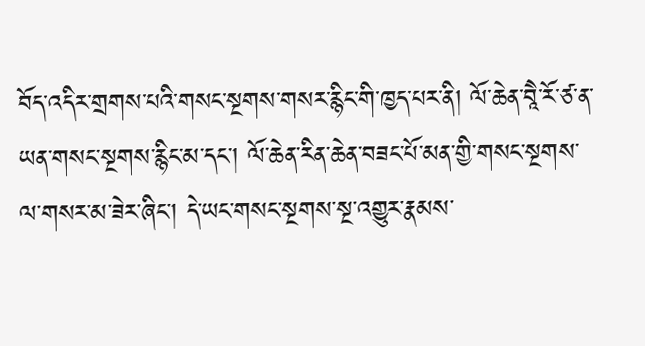བོད་འདིར་གྲགས་པའི་གསང་སྔགས་གསར་རྙིང་གི་ཁྱད་པར་ནི། ལོ་ཆེན་བཱཻ་རོ་ཙ་ན་ཡན་གསང་སྔགས་རྙིང་མ་དང་། ལོ་ཆེན་རིན་ཆེན་བཟང་པོ་མན་གྱི་གསང་སྔགས་ལ་གསར་མ་ཟེར་ཞིང་། དེ་ཡང་གསང་སྔགས་སྔ་འགྱུར་རྣམས་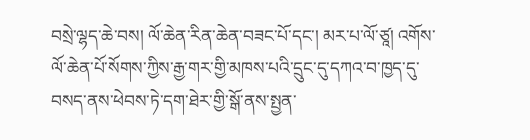བསྲེ་ལྷད་ཆེ་བས། ལོ་ཆེན་རིན་ཆེན་བཟང་པོ་དང་། མར་པ་ལོ་ཙཱ། འགོས་ལོ་ཆེན་པོ་སོགས་ཀྱིས་རྒྱ་གར་གྱི་མཁས་པའི་དྲུང་དུ་དཀའ་བ་ཁྱད་དུ་བསད་ནས་ཕེབས་ཏེ་དག་ཐེར་གྱི་སྒོ་ནས་སྤྱན་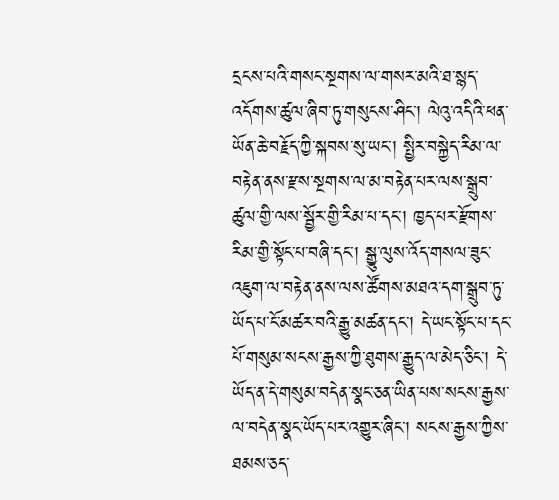དྲངས་པའི་གསང་སྔགས་ལ་གསར་མའི་ཐ་སྙད་འདོགས་ཚུལ་ཞིབ་ཏུ་གསུངས་ཤིང་། ལེའུ་འདིའི་ཕན་ཡོན་ཆེ་བརྗོད་ཀྱི་སྐབས་སུ་ཡང་། སྤྱིར་བསྐྱེད་རིམ་ལ་བརྟེན་ནས་རྫས་སྔགས་ལ་མ་བརྟེན་པར་ལས་སྒྲུབ་ཚུལ་གྱི་ལས་སྦྱོར་གྱི་རིམ་པ་དང་། ཁྱད་པར་རྫོགས་རིམ་གྱི་སྟོང་པ་བཞི་དང་། སྒྱུ་ལུས་འོད་གསལ་ཟུང་འཇུག་ལ་བརྟེན་ནས་ལས་ཚོགས་མཐའ་དག་སྒྲུབ་ཏུ་ཡོད་པ་ངོ་མཚར་བའི་རྒྱུ་མཚན་དང་། དེ་ཡང་སྟོང་པ་དང་པོ་གསུམ་སངས་རྒྱས་ཀྱི་ཐུགས་རྒྱུད་ལ་མེད་ཅིང་། དེ་ཡོད་ན་དེ་གསུམ་བདེན་སྣང་ཅན་ཡིན་པས་སངས་རྒྱས་ལ་བདེན་སྣང་ཡོད་པར་འགྱུར་ཞིང་། སངས་རྒྱས་ཀྱིས་ཐམས་ཅད་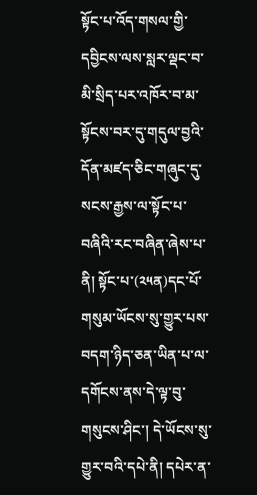སྟོང་པ་འོད་གསལ་གྱི་དབྱིངས་ལས་སླར་ལྡང་བ་མི་སྲིད་པར་འཁོར་བ་མ་སྟོངས་བར་དུ་གདུལ་བྱའི་དོན་མཛད་ཅིང་གཞུང་དུ་སངས་རྒྱས་ལ་སྟོང་པ་བཞིའི་རང་བཞིན་ཞེས་པ་ནི། སྟོང་པ་(༢༥ན)དང་པོ་གསུམ་ཡོངས་སུ་གྱུར་པས་བདག་ཉིད་ཅན་ཡིན་པ་ལ་དགོངས་ནས་དེ་ལྟ་བུ་གསུངས་ཤིང་། དེ་ཡོངས་སུ་གྱུར་བའི་དཔེ་ནི། དཔེར་ན་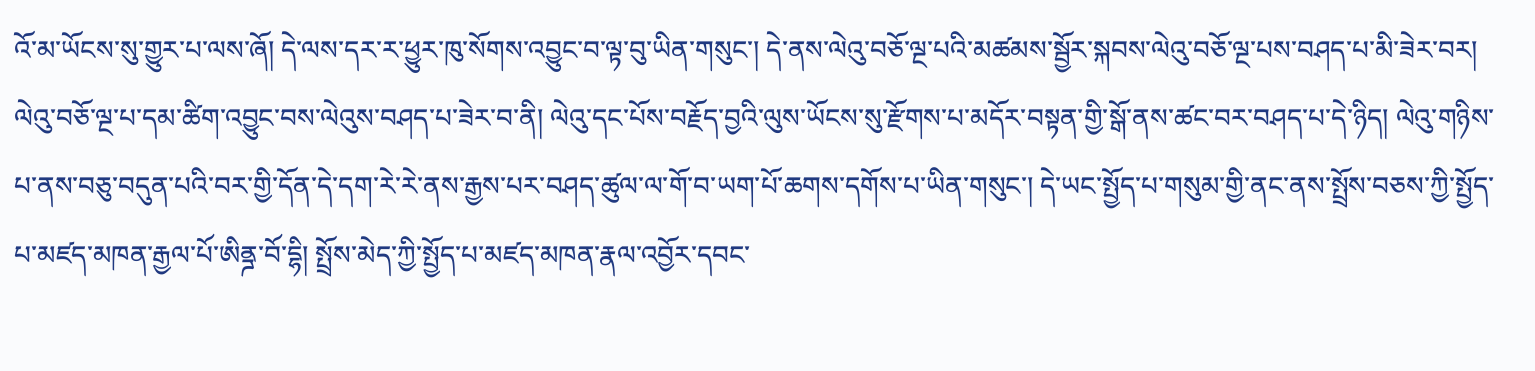འོ་མ་ཡོངས་སུ་གྱུར་པ་ལས་ཞོ། དེ་ལས་དར་ར་ཕྱུར་ཁུ་སོགས་འབྱུང་བ་ལྟ་བུ་ཡིན་གསུང་། དེ་ནས་ལེའུ་བཅོ་ལྔ་པའི་མཚམས་སྦྱོར་སྐབས་ལེའུ་བཅོ་ལྔ་པས་བཤད་པ་མི་ཟེར་བར། ལེའུ་བཅོ་ལྔ་པ་དམ་ཚིག་འབྱུང་བས་ལེའུས་བཤད་པ་ཟེར་བ་ནི། ལེའུ་དང་པོས་བརྗོད་བྱའི་ལུས་ཡོངས་སུ་རྫོགས་པ་མདོར་བསྟན་གྱི་སྒོ་ནས་ཚང་བར་བཤད་པ་དེ་ཉིད། ལེའུ་གཉིས་པ་ནས་བཅུ་བདུན་པའི་བར་གྱི་དོན་དེ་དག་རེ་རེ་ནས་རྒྱས་པར་བཤད་ཚུལ་ལ་གོ་བ་ཡག་པོ་ཆགས་དགོས་པ་ཡིན་གསུང་། དེ་ཡང་སྤྱོད་པ་གསུམ་གྱི་ནང་ནས་སྤྲོས་བཅས་ཀྱི་སྤྱོད་པ་མཛད་མཁན་རྒྱལ་པོ་ཨིནྜ་བོ་དྷི། སྤྲོས་མེད་ཀྱི་སྤྱོད་པ་མཛད་མཁན་རྣལ་འབྱོར་དབང་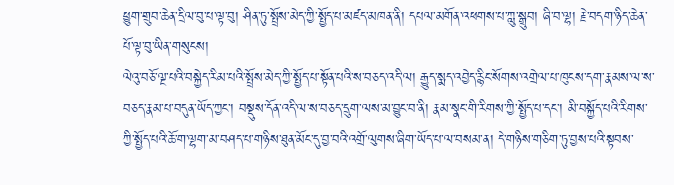ཕྱུག་གྲུབ་ཆེན་དྲིལ་བུ་པ་ལྟ་བུ། ཤིན་ཏུ་སྤྲོས་མེད་ཀྱི་སྤྱོད་པ་མཛད་མཁན་ནི། དཔལ་མགོན་འཕགས་པ་ཀླུ་སྒྲུབ། ཞི་བ་ལྷ། རྗེ་བདག་ཉིད་ཆེན་པོ་ལྟ་བུ་ཡིན་གསུངས།
ལེའུ་བཅོ་ལྔ་པའི་བསྐྱེད་རིམ་པའི་སྤྲོས་མེད་ཀྱི་སྤྱོད་པ་སྟོན་པའི་ས་བཅད་འདི་ལ། རྒྱུད་སྨད་འབྱེད་རྙིང་སོགས་འགྲེལ་པ་ཁུངས་དག་རྣམས་ལ་ས་བཅད་རྣམ་པ་བདུན་ཡོད་ཀྱང་། བསྡུས་དོན་འདི་ལ་ས་བཅད་དྲུག་ལས་མ་བྱུང་བ་ནི། རྣམ་སྣང་གི་རིགས་ཀྱི་སྤྱོད་པ་དང་། མི་བསྐྱོད་པའི་རིགས་ཀྱི་སྤྱོད་པའི་ཆོ་ག་ལྷག་མ་བཤད་པ་གཉིས་ཐུན་མོང་དུ་བྱ་བའི་འགྲོ་ལུགས་ཞིག་ཡོད་པ་ལ་བསམ་ན། དེ་གཉིས་གཅིག་ཏུ་བྱས་པའི་སྟབས་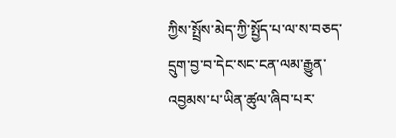ཀྱིས་སྤྲོས་མེད་ཀྱི་སྤྱོད་པ་ལ་ས་བཅད་དྲུག་བྱ་བ་དེང་སང་ངན་ལམ་རྒྱུན་འབྱམས་པ་ཡིན་ཚུལ་ཞིབ་པར་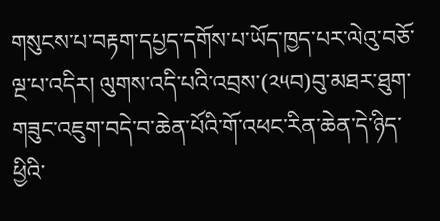གསུངས་པ་བརྟག་དཔྱད་དགོས་པ་ཡོད་ཁྱད་པར་ལེའུ་བཅོ་ལྔ་པ་འདིར། ལུགས་འདི་པའི་འབྲས་(༢༥བ)བུ་མཐར་ཐུག་གཟུང་འཇུག་བདེ་བ་ཆེན་པོའི་གོ་འཕང་རིན་ཆེན་དེ་ཉིད་ཕྱིའི་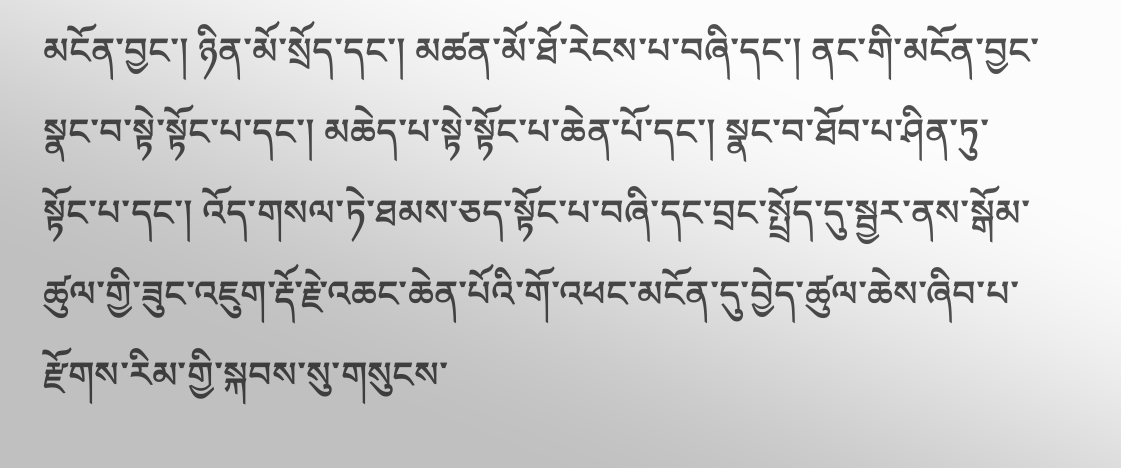མངོན་བྱང་། ཉིན་མོ་སྲོད་དང་། མཚན་མོ་ཐོ་རེངས་པ་བཞི་དང་། ནང་གི་མངོན་བྱང་སྣང་བ་སྟེ་སྟོང་པ་དང་། མཆེད་པ་སྟེ་སྟོང་པ་ཆེན་པོ་དང་། སྣང་བ་ཐོབ་པ་ཤིན་ཏུ་སྟོང་པ་དང་། འོད་གསལ་ཏེ་ཐམས་ཅད་སྟོང་པ་བཞི་དང་བྲང་སྤྲོད་དུ་སྦྱར་ནས་སྒོམ་ཚུལ་གྱི་ཟུང་འཇུག་རྡོ་རྗེ་འཆང་ཆེན་པོའི་གོ་འཕང་མངོན་དུ་བྱེད་ཚུལ་ཆེས་ཞིབ་པ་རྫོགས་རིམ་གྱི་སྐབས་སུ་གསུངས་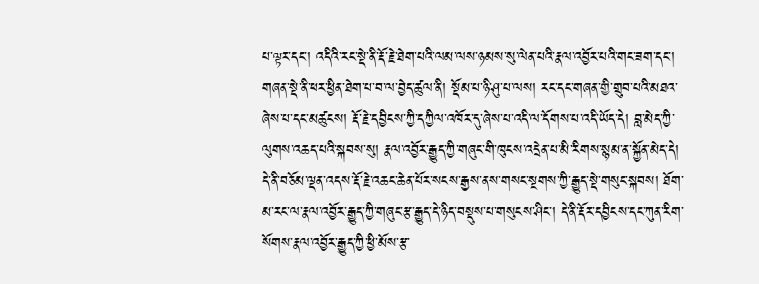པ་ལྟར་དང་། འདིའི་རང་སྡེ་ནི་རྡོ་རྗེ་ཐེག་པའི་ལམ་ལས་ཉམས་སུ་ལེན་པའི་རྣལ་འབྱོར་པའི་གང་ཟག་དང་། གཞན་སྡེ་ནི་ཕར་ཕྱིན་ཐེག་པ་བ་ལ་བྱེད་ཚུལ་ནི། སྡོམ་པ་ཉི་ཤུ་པ་ལས། རང་དང་གཞན་གྱི་གྲུབ་པའི་མཐའ་ཞེས་པ་དང་མཚུངས། རྡོ་རྗེ་དབྱིངས་ཀྱི་དཀྱིལ་འཁོར་དུ་ཞེས་པ་འདི་ལ་དོགས་པ་འདི་ཡོད་དེ། བླ་མེད་ཀྱི་ལུགས་འཆད་པའི་སྐབས་སུ། རྣལ་འབྱོར་རྒྱུད་ཀྱི་གཞུང་གི་ཁུངས་འདྲེན་པ་མི་རིགས་སྙམ་ན་སྐྱོན་མེད་དེ། དེ་ནི་བཅོམ་ལྡན་འདས་རྡོ་རྗེ་འཆང་ཆེན་པོར་སངས་རྒྱས་ནས་གསང་སྔགས་ཀྱི་རྒྱུད་སྡེ་གསུང་སྐབས། ཐོག་མ་རང་ལ་རྣལ་འབྱོར་རྒྱུད་ཀྱི་གཞུང་རྩ་རྒྱུད་དེ་ཉིད་བསྡུས་པ་གསུངས་ཤིང་། དེ་ནི་རྡོར་དབྱིངས་དང་ཀུན་རིག་སོགས་རྣལ་འབྱོར་རྒྱུད་ཀྱི་ཕྱི་མོས་རྩ་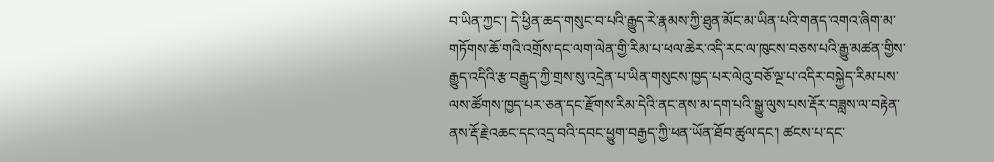བ་ཡིན་ཀྱང་། དེ་ཕྱིན་ཆད་གསུང་བ་པའི་རྒྱུད་རེ་རྣམས་ཀྱི་ཐུན་མོང་མ་ཡིན་པའི་གནད་འགའ་ཞིག་མ་གཏོགས་ཆོ་གའི་འགྲོས་དང་ལག་ལེན་གྱི་རིམ་པ་ཕལ་ཆེར་འདི་རང་ལ་ཁུངས་བཅས་པའི་རྒྱུ་མཚན་གྱིས་རྒྱུད་འདིའི་རྩ་བརྒྱུད་ཀྱི་གྲས་སུ་འདྲེན་པ་ཡིན་གསུངས་ཁྱད་པར་ལེའུ་བཅོ་ལྔ་པ་འདིར་བསྐྱེད་རིམ་པས་ལས་ཚོགས་ཁྱད་པར་ཅན་དང་རྫོགས་རིམ་དེའི་ནང་ནས་མ་དག་པའི་སྒྱུ་ལུས་པས་རྡོར་བཟླས་ལ་བརྟེན་ནས་རྡོ་རྗེ་འཆང་དང་འདྲ་བའི་དབང་ཕྱུག་བརྒྱད་ཀྱི་ཕན་ཡོན་ཐོབ་ཚུལ་དང་། ཚངས་པ་དང་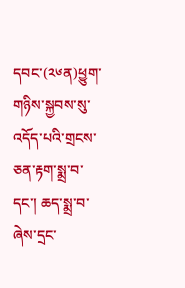དབང་(༢༦ན)ཕྱུག་གཉིས་སྐྱབས་སུ་འདོད་པའི་གྲངས་ཅན་རྟག་སྨྲ་བ་དང་། ཆད་སྨྲ་བ་ཞེས་དྲང་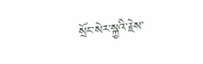སྲོང་སེར་སྐྱའི་རྗེས་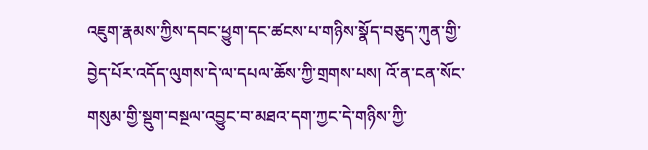འཇུག་རྣམས་ཀྱིས་དབང་ཕྱུག་དང་ཚངས་པ་གཉིས་སྣོད་བཅུད་ཀུན་གྱི་བྱེད་པོར་འདོད་ལུགས་དེ་ལ་དཔལ་ཆོས་ཀྱི་གྲགས་པས། འོ་ན་ངན་སོང་གསུམ་གྱི་སྡུག་བསྔལ་འབྱུང་བ་མཐའ་དག་ཀྱང་དེ་གཉིས་ཀྱི་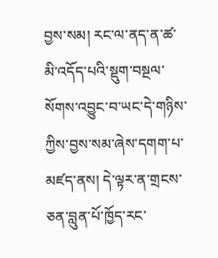བྱས་སམ། རང་ལ་ནད་ན་ཚ་མི་འདོད་པའི་སྡུག་བསྔལ་སོགས་འབྱུང་བ་ཡང་དེ་གཉིས་ཀྱིས་བྱས་སམ་ཞེས་དགག་པ་མཛད་ནས། དེ་ལྟར་ན་གྲངས་ཅན་བླུན་པོ་ཁྱོད་རང་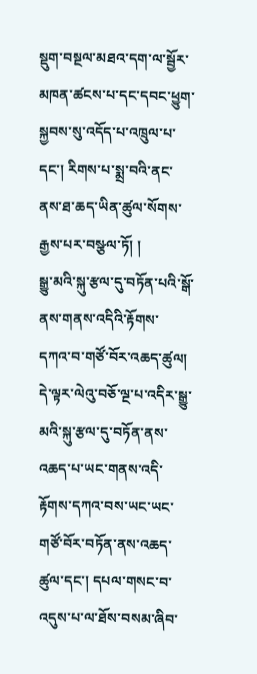སྡུག་བསྔལ་མཐའ་དག་ལ་སྦྱོར་མཁན་ཚངས་པ་དང་དབང་ཕྱུག་སྐྱབས་སུ་འདོད་པ་འཁྲུལ་པ་དང་། རིགས་པ་སྨྲ་བའི་ནང་ནས་ཐ་ཆད་ཡིན་ཚུལ་སོགས་རྒྱས་པར་བསྩལ་ཏོ། །
སྒྱུ་མའི་སྐུ་རྩལ་དུ་བཏོན་པའི་སྒོ་ནས་གནས་འདིའི་རྟོགས་
དཀའ་བ་གཙོ་བོར་འཆད་ཚུལ།
དེ་ལྟར་ལེའུ་བཅོ་ལྔ་པ་འདིར་སྒྱུ་མའི་སྐུ་རྩལ་དུ་བཏོན་ནས་འཆད་པ་ཡང་གནས་འདི་རྟོགས་དཀའ་བས་ཡང་ཡང་གཙོ་བོར་བཏོན་ནས་འཆད་ཚུལ་དང་། དཔལ་གསང་བ་འདུས་པ་ལ་ཐོས་བསམ་ཞིབ་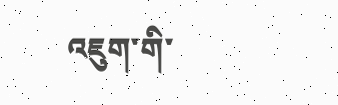འཇུག་གི་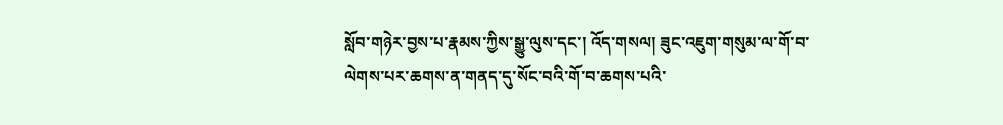སློབ་གཉེར་བྱས་པ་རྣམས་ཀྱིས་སྒྱུ་ལུས་དང་། འོད་གསལ། ཟུང་འཇུག་གསུམ་ལ་གོ་བ་ལེགས་པར་ཆགས་ན་གནད་དུ་སོང་བའི་གོ་བ་ཆགས་པའི་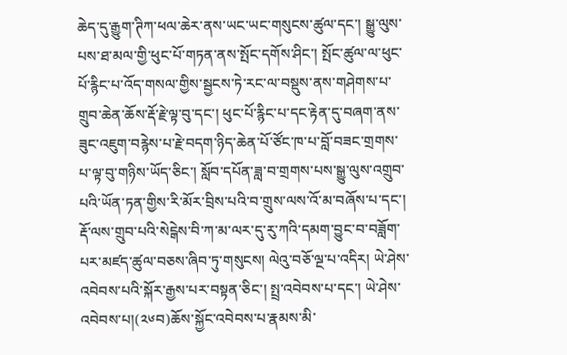ཆེད་དུ་རྒྱུག་ཊིཀ་ཕལ་ཆེར་ནས་ཡང་ཡང་གསུངས་ཚུལ་དང་། སྒྱུ་ལུས་པས་ཐ་མལ་གྱི་ཕུང་པོ་གཏན་ནས་སྤོང་དགོས་ཤིང་། སྤོང་ཚུལ་ལ་ཕུང་པོ་རྙིང་པ་འོད་གསལ་གྱིས་སྦྱངས་ཏེ་རང་ལ་བསྡུས་ནས་གཤེགས་པ་གྲུབ་ཆེན་ཆོས་རྡོ་རྗེ་ལྟ་བུ་དང་། ཕུང་པོ་རྙིང་པ་དང་རྟེན་དུ་བཞག་ནས་ཟུང་འཇུག་བརྙེས་པ་རྗེ་བདག་ཉིད་ཆེན་པོ་ཙོང་ཁ་པ་བློ་བཟང་གྲགས་པ་ལྟ་བུ་གཉིས་ཡོད་ཅིང་། སློབ་དཔོན་ཟླ་བ་གྲགས་པས་སྒྱུ་ལུས་འགྲུབ་པའི་ཡོན་ཏན་གྱིས་རི་མོར་བྲིས་པའི་བ་གྲུས་ལས་འོ་མ་བཞོས་པ་དང་། རྡོ་ལས་གྲུབ་པའི་སེངྒེས་བི་ཀ་མ་ལར་དུ་རུ་ཀའི་དམག་བྱུང་བ་བཟློག་པར་མཛད་ཚུལ་བཅས་ཞིབ་ཏུ་གསུངས། ལེའུ་བཅོ་ལྔ་པ་འདིར། ཡེ་ཤེས་འབེབས་པའི་སྐོར་རྒྱས་པར་བསྟན་ཅིང་། སྤྲ་འབེབས་པ་དང་། ཡེ་ཤེས་འབེབས་པ།(༢༦བ)ཆོས་སྐྱོང་འབེབས་པ་རྣམས་མི་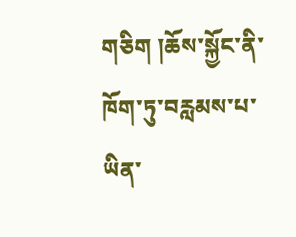གཅིག །ཆོས་སྐྱོང་ནི་ཁོག་ཏུ་བརླམས་པ་ཡིན་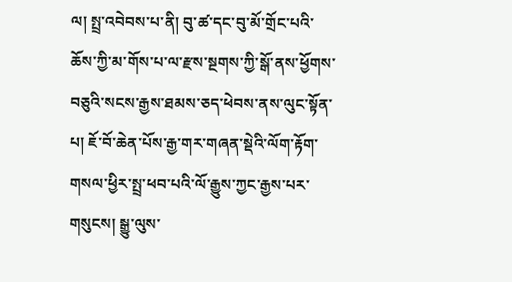ལ། སྤྲ་འབེབས་པ་ནི། བུ་ཚ་དང་བུ་མོ་གྲོང་པའི་ཆོས་ཀྱི་མ་གོས་པ་ལ་རྫས་སྔགས་ཀྱི་སྒོ་ནས་ཕྱོགས་བཅུའི་སངས་རྒྱས་ཐམས་ཅད་ཕེབས་ནས་ལུང་སྟོན་པ། ཇོ་བོ་ཆེན་པོས་རྒྱ་གར་གཞན་སྡེའི་ལོག་རྟོག་གསལ་ཕྱིར་སྤྲ་ཕབ་པའི་ལོ་རྒྱུས་ཀྱང་རྒྱས་པར་གསུངས། སྒྱུ་ལུས་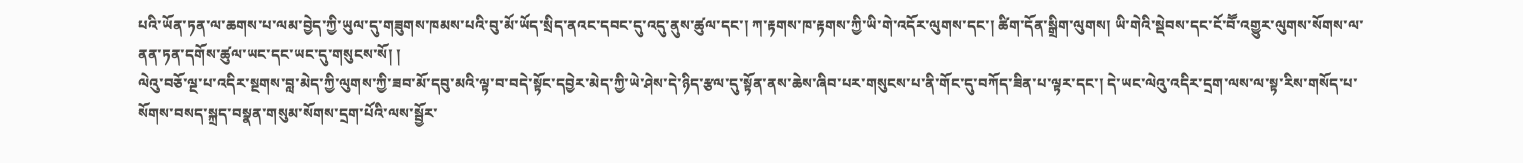པའི་ཡོན་ཏན་ལ་ཆགས་པ་ལམ་བྱེད་ཀྱི་ཡུལ་དུ་གཟུགས་ཁམས་པའི་བུ་མོ་ཡོད་སྲིད་ནའང་དབང་དུ་འདུ་ནུས་ཚུལ་དང་། ཀ་རྟགས་ཁ་རྟགས་ཀྱི་ཡི་གེ་འདོར་ལུགས་དང་། ཚིག་དོན་སྒྲིག་ལུགས། ཡི་གེའི་སྡེབས་དང་ངོ་བཽ་འགྱུར་ལུགས་སོགས་ལ་ནན་ཏན་དགོས་ཚུལ་ཡང་དང་ཡང་དུ་གསུངས་སོ། །
ལེའུ་བཅོ་ལྔ་པ་འདིར་སྔགས་བླ་མེད་ཀྱི་ལུགས་ཀྱི་ཟབ་མོ་དབུ་མའི་ལྟ་བ་བདེ་སྟོང་དབྱེར་མེད་ཀྱི་ཡེ་ཤེས་དེ་ཉིད་རྩལ་དུ་སྟོན་ནས་ཆེས་ཞིབ་པར་གསུངས་པ་ནི་གོང་དུ་བཀོད་ཟིན་པ་ལྟར་དང་། དེ་ཡང་ལེའུ་འདིར་དྲག་ལས་ལ་སྟ་རིས་གསོད་པ་སོགས་བསད་སྐྲད་བསྣན་གསུམ་སོགས་དྲག་པོའི་ལས་སྦྱོར་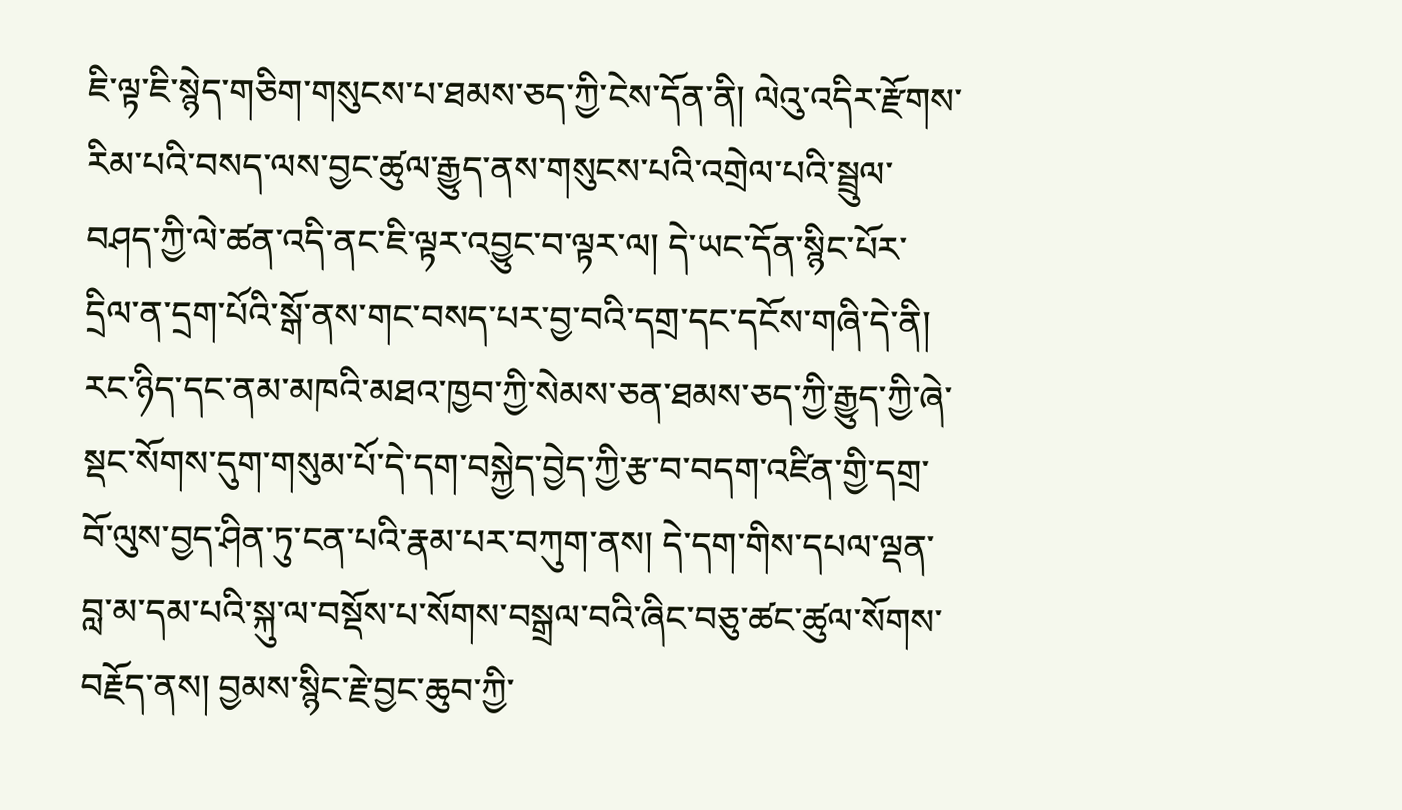ཇི་ལྟ་ཇི་སྙེད་གཅིག་གསུངས་པ་ཐམས་ཅད་ཀྱི་ངེས་དོན་ནི། ལེའུ་འདིར་རྫོགས་རིམ་པའི་བསད་ལས་བྱང་ཚུལ་རྒྱུད་ནས་གསུངས་པའི་འགྲེལ་པའི་སྦྲུལ་བཤད་ཀྱི་ལེ་ཚན་འདི་ནང་ཇི་ལྟར་འབྱུང་བ་ལྟར་ལ། དེ་ཡང་དོན་སྙིང་པོར་དྲིལ་ན་དྲག་པོའི་སྒོ་ནས་གང་བསད་པར་བྱ་བའི་དགྲ་དང་དངོས་གཞི་དེ་ནི། རང་ཉིད་དང་ནམ་མཁའི་མཐའ་ཁྱབ་ཀྱི་སེམས་ཅན་ཐམས་ཅད་ཀྱི་རྒྱུད་ཀྱི་ཞེ་སྡང་སོགས་དུག་གསུམ་པོ་དེ་དག་བསྐྱེད་བྱེད་ཀྱི་རྩ་བ་བདག་འཛིན་གྱི་དགྲ་བོ་ལུས་བྱད་ཤིན་ཏུ་ངན་པའི་རྣམ་པར་བཀུག་ནས། དེ་དག་གིས་དཔལ་ལྡན་བླ་མ་དམ་པའི་སྐུ་ལ་བསྡོས་པ་སོགས་བསྒྲལ་བའི་ཞིང་བཅུ་ཚང་ཚུལ་སོགས་བརྗོད་ནས། བྱམས་སྙིང་རྗེ་བྱང་ཆུབ་ཀྱི་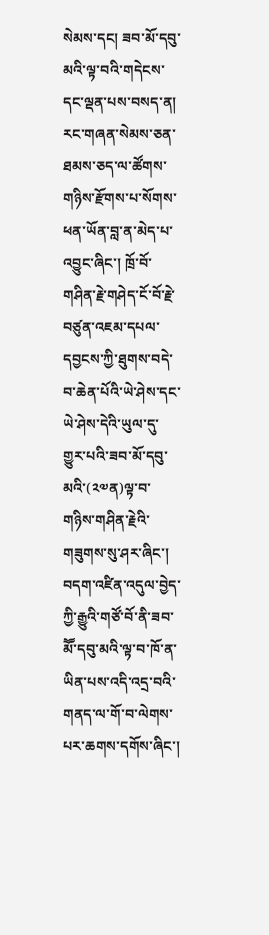སེམས་དང། ཟབ་མོ་དབུ་མའི་ལྟ་བའི་གདེངས་དང་ལྡན་པས་བསད་ན། རང་གཞན་སེམས་ཅན་ཐམས་ཅད་ལ་ཚོགས་གཉིས་རྫོགས་པ་སོགས་ཕན་ཡོན་བླ་ན་མེད་པ་འབྱུང་ཞིང་། ཁྲོ་བོ་གཤིན་རྗེ་གཤེད་ངོ་བོ་རྗེ་བཙུན་འཇམ་དཔལ་དབྱངས་ཀྱི་ཐུགས་བདེ་བ་ཆེན་པོའི་ཡེ་ཤེས་དང་ཡེ་ཤེས་དེའི་ཡུལ་དུ་གྱུར་པའི་ཟབ་མོ་དབུ་མའི་(༢༧ན)ལྟ་བ་གཉིས་གཤིན་རྗེའི་གཟུགས་སུ་ཤར་ཞིང་། བདག་འཛིན་འདུལ་བྱེད་ཀྱི་རྒྱུའི་གཙོ་བོ་ནི་ཟབ་མཽ་དབུ་མའི་ལྟ་བ་ཁོ་ན་ཡིན་པས་འདི་འདྲ་བའི་གནད་ལ་གོ་བ་ལེགས་པར་ཆགས་དགོས་ཞིང་།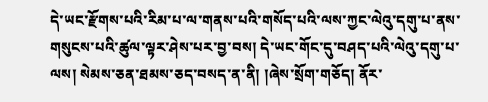དེ་ཡང་རྫོགས་པའི་རིམ་པ་ལ་གནས་པའི་གསོད་པའི་ལས་ཀྱང་ལེའུ་དགུ་པ་ནས་གསུངས་པའི་ཚུལ་ལྟར་ཤེས་པར་བྱ་བས། དེ་ཡང་གོང་དུ་བཤད་པའི་ལེའུ་དགུ་པ་ལས། སེམས་ཅན་ཐམས་ཅད་བསད་ན་ནི། །ཞེས་སྲོག་གཅོད། ནོར་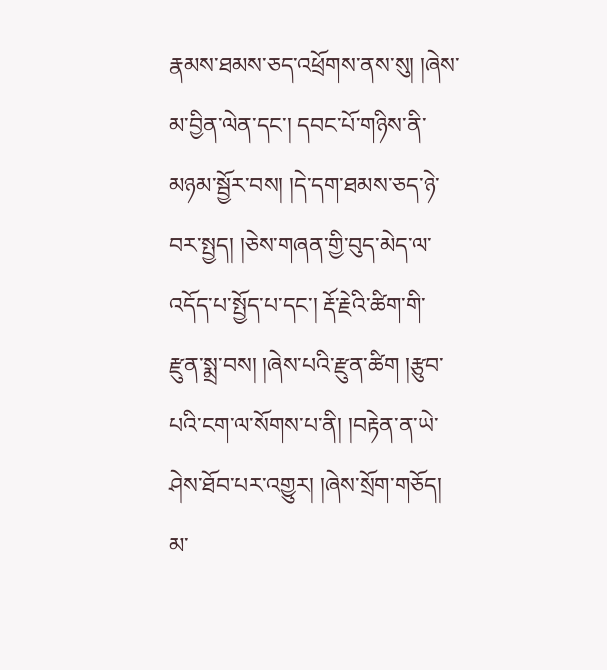རྣམས་ཐམས་ཅད་འཕྲོགས་ནས་སུ། །ཞེས་མ་བྱིན་ལེན་དང་། དབང་པོ་གཉིས་ནི་མཉམ་སྦྱོར་བས། །དེ་དག་ཐམས་ཅད་ཉེ་བར་སྤྱད། །ཅེས་གཞན་གྱི་བུད་མེད་ལ་འདོད་པ་སྤྱོད་པ་དང་། རྡོ་རྗེའི་ཚིག་གི་རྫུན་སྨྲ་བས། །ཞེས་པའི་རྫུན་ཚིག །རྩུབ་པའི་ངག་ལ་སོགས་པ་ནི། །བརྟེན་ན་ཡེ་ཤེས་ཐོབ་པར་འགྱུར། །ཞེས་སྲོག་གཅོད། མ་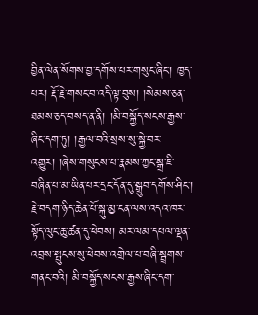བྱིན་ལེན་སོགས་བྱ་དགོས་པར་གསུང་ཞིང་། ཁྱད་པར། རྡོ་རྗེ་གསང་བ་འདི་ལྟ་བུས། །སེམས་ཅན་ཐམས་ཅད་བསད་ན་ནི། །མི་བསྐྱོད་སངས་རྒྱས་ཞིང་དག་ཏུ། །རྒྱལ་བའི་སྲས་སུ་སྐྱེ་བར་འགྱུར། །ཞེས་གསུངས་པ་རྣམས་ཀྱང་སྒྲ་ཇི་བཞིན་པ་མ་ཡིན་པར་དྲང་དོན་དུ་སྒྲུབ་དགོས་ཤིང་། རྗེ་བདག་ཉིད་ཆེན་པོ་སྐུ་མྱ་ངན་ལས་འདའ་ཁར་སྟོད་ལུང་ཆུ་ཚན་དུ་ཕེབས། མར་ལམ་དཔལ་ལྡན་འབྲས་སྤུངས་སུ་ཕེབས་འགྲེལ་པ་བཞི་སྦྲགས་གནང་བའི། མི་བསྐྱོད་སངས་རྒྱས་ཞིང་དག་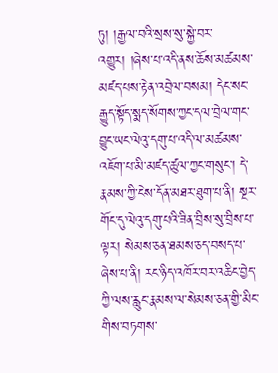ཏུ། །རྒྱལ་བའི་སྲས་སུ་སྐྱེ་བར་འགྱུར། །ཞེས་པ་འདི་ནས་ཆོས་མཚམས་མཛད་པས་རྟེན་འབྲེལ་བསམ། དེང་སང་རྒྱུད་སྟོད་སྨད་སོགས་ཀྱང་དལ་བྲེལ་གང་བྱུང་ཡང་ལེའུ་དགུ་པ་འདི་ལ་མཚམས་འཇོག་པ་མི་མཛད་ཚུལ་ཀྱང་གསུང་། དེ་རྣམས་ཀྱི་ངེས་དོན་མཐར་ཐུག་པ་ནི། སྔར་གོང་དུ་ལེའུ་དགུ་པའི་ཟིན་བྲིས་སུ་བྲིས་པ་ལྟར། སེམས་ཅན་ཐམས་ཅད་བསད་པ་ཞེས་པ་ནི། རང་ཉིད་འཁོར་བར་འཆིང་བྱེད་ཀྱི་ལས་རླུང་རྣམས་ལ་སེམས་ཅན་གྱི་མིང་གིས་བཏགས་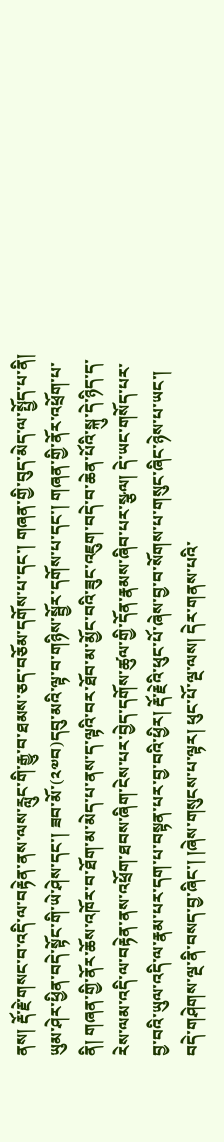ནས། རྡོ་རྗེ་གསང་བ་འདི་ལ་བརྟེན་ནས་ལས་རླུང་གི་རྒྱུ་བ་ཐམས་ཅད་བཅོམ་དགོས་པ་དང་། གཞན་གྱི་བུད་མེད་ལ་སྤྱོད་པ་ནི། ཡུམ་ཤེར་ཕྱིན་བདེ་སྟོང་གི་ཡེ་ཤེས་དང་། ཟབ་མོ་(༢༧བ)དབུ་མའི་ལྟ་བ་གཉིས་སྦྱོར་དགོས་པ་དང་། གཞན་གྱི་ནོར་འཕྲོག་པ་ནི། གཞན་གྱི་ནོར་ཆོས་འཁོར་བ་ཐོག་མ་མེད་པ་ནས་ད་ལྟའི་བར་ཐོབ་མ་མྱོང་བའི་ཟུང་འཇུག་བདེ་བ་ཆེན་པོའི་སྐུ་དེ་ཉིད་ད་རེས་ལམ་འདི་ལ་བརྟེན་ནས་འཕྲོག་ཐབས་ཞིག་ངེས་པར་བྱེད་དགོས་ཚུལ་གྱི་དོན་རྣམས་ཞིབ་པར་སྩལ། དེ་ཡང་གསོད་པར་བྱ་བའི་ཡུལ་འདི་ལ་རྣམ་པར་དག་པ་བསྟན་པར་བྱ་བའི་ཕྱིར། རྡོ་རྗེའི་ཕུང་པོ་ཞེས་བྱ་བ་སོགས་པ་གསུང་ཞིང་ཉེས་པ་ཡང་། བདེ་གཤེགས་ལྔ་ནི་བསད་བྱ་ཞིང་། །ཞེས་གསུངས་པ་ལྟར། ཕུང་པོ་ལྔ་ལས། དེར་གནས་པའི་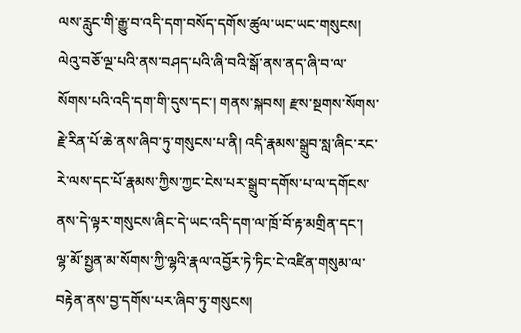ལས་རླུང་གི་རྒྱུ་བ་འདི་དག་བསོད་དགོས་ཚུལ་ཡང་ཡང་གསུངས། ལེའུ་བཅོ་ལྔ་པའི་ནས་བཤད་པའི་ཞི་བའི་སྒོ་ནས་ནད་ཞི་བ་ལ་སོགས་པའི་འདི་དག་གི་དུས་དང་། གནས་སྐབས། རྫས་སྔགས་སོགས་རྗེ་རིན་པོ་ཆེ་ནས་ཞིབ་ཏུ་གསུངས་པ་ནི། འདི་རྣམས་སྒྲུབ་སླ་ཞིང་རང་རེ་ལས་དང་པོ་རྣམས་ཀྱིས་ཀྱང་ངེས་པར་སྒྲུབ་དགོས་པ་ལ་དགོངས་ནས་དེ་ལྟར་གསུངས་ཞིང་དེ་ཡང་འདི་དག་ལ་ཁྲོ་བོ་རྟ་མགྲིན་དང་། ལྷ་མོ་སྤྱན་མ་སོགས་ཀྱི་ལྷའི་རྣལ་འབྱོར་ཏེ་ཏིང་ངེ་འཛིན་གསུམ་ལ་བརྟེན་ནས་བྱ་དགོས་པར་ཞིབ་ཏུ་གསུངས།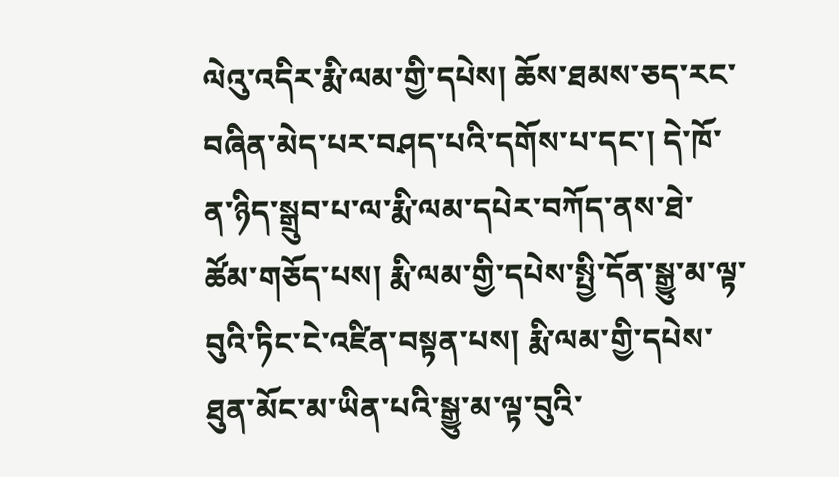ལེའུ་འདིར་རྨི་ལམ་གྱི་དཔེས། ཆོས་ཐམས་ཅད་རང་བཞིན་མེད་པར་བཤད་པའི་དགོས་པ་དང་། དེ་ཁོ་ན་ཉིད་སྒྲུབ་པ་ལ་རྨི་ལམ་དཔེར་བཀོད་ནས་ཐེ་ཚོམ་གཅོད་པས། རྨི་ལམ་གྱི་དཔེས་སྤྱི་དོན་སྒྱུ་མ་ལྟ་བུའི་ཏིང་ངེ་འཛིན་བསྟན་པས། རྨི་ལམ་གྱི་དཔེས་ཐུན་མོང་མ་ཡིན་པའི་སྒྱུ་མ་ལྟ་བུའི་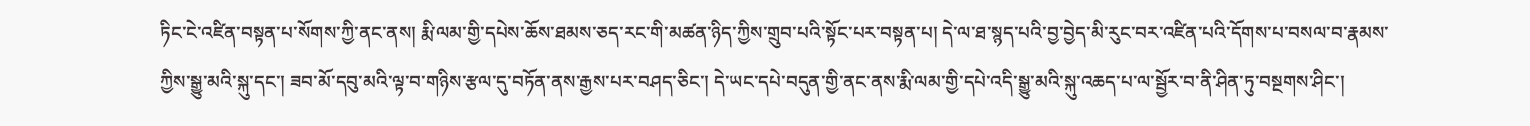ཏིང་ངེ་འཛིན་བསྟན་པ་སོགས་ཀྱི་ནང་ནས། རྨི་ལམ་གྱི་དཔེས་ཆོས་ཐམས་ཅད་རང་གི་མཚན་ཉིད་ཀྱིས་གྲུབ་པའི་སྟོང་པར་བསྟན་པ། དེ་ལ་ཐ་སྙད་པའི་བྱ་བྱེད་མི་རུང་བར་འཛིན་པའི་དོགས་པ་བསལ་བ་རྣམས་ཀྱིས་སྒྱུ་མའི་སྐུ་དང་། ཟབ་མོ་དབུ་མའི་ལྟ་བ་གཉིས་རྩལ་དུ་བཏོན་ནས་རྒྱས་པར་བཤད་ཅིང་། དེ་ཡང་དཔེ་བདུན་གྱི་ནང་ནས་རྨི་ལམ་གྱི་དཔེ་འདི་སྒྱུ་མའི་སྐུ་འཆད་པ་ལ་སྦྱོར་བ་ནི་ཤིན་ཏུ་བསྔགས་ཤིང་།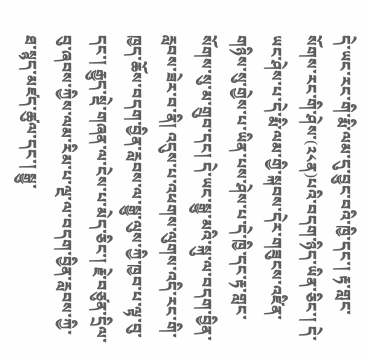དེ་ཡང་རང་གི་རྨི་ལམ་དུ་བྱུང་བའི་ཁྱི་དང་། རྟ་གླང་སོགས་རང་གི་ཤེས་(༢༨ན)པའི་བདག་ཉིད་ཡིན་ཅིང་། དེ་ཡང་ཤེས་པ་དེ་རྨི་ལམ་གྱི་སྐབས་དེར་གཟུངས་འཛིན་གཉིས་སུ་གྱེས་པ་ཡིན་པས་ཤེས་པ་དེ་ཁྱི་དང་རྟ་གླང་སོགས་སུ་མ་གྲུབ་དང། དེ་ཡང་སྒྱུ་མའི་སྐུ་ལ་བདག་བྱིན་རླབས་ཟེར་བ་ནི། འདུས་པ་འཕགས་ལུགས་འདི་རང་གི་ཁྱད་ཆོས་བདག་བྱིན་རླབས་ལ་སྒྱུ་ལུས་ཀྱི་ཁྱབ་པ་ལྟ་བུ་དང་། རྒྱུད་སྡེ་གཞན་ལ་ངེས་པ་མེད་ཅིང་། རྗེ་བཙུན་དྲིལ་བུ་ཞབས་ཀྱིས་ལམ་རིམ་པ་ལྔ་ལ་བདག་བྱིན་རླབས་ཀྱི་ཐ་སྙད་མཛད་ཚུལ་དང་། སྒྱུ་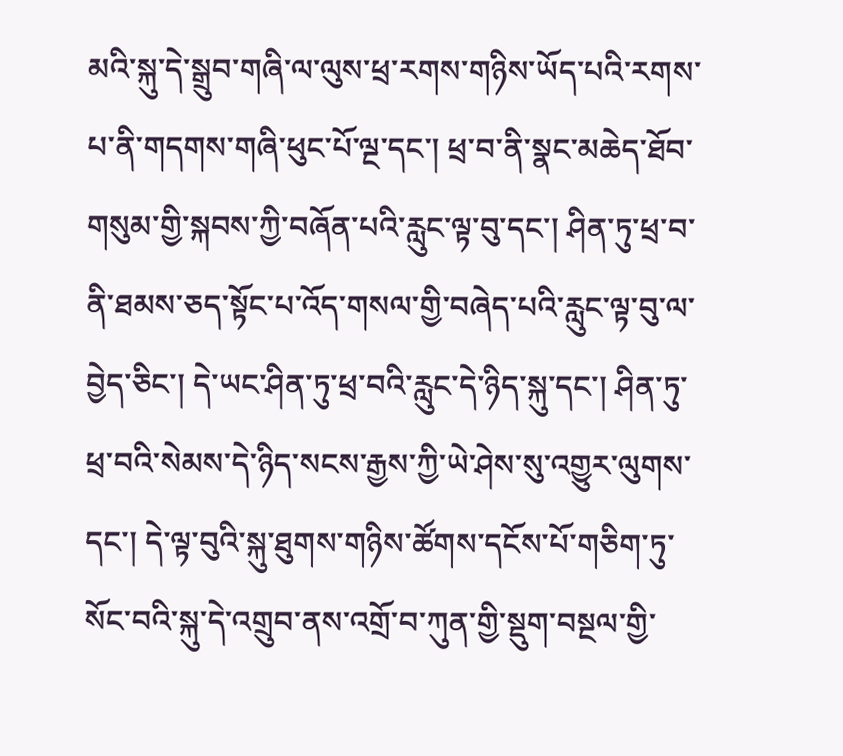མའི་སྐུ་དེ་སྒྲུབ་གཞི་ལ་ལུས་ཕྲ་རགས་གཉིས་ཡོད་པའི་རགས་པ་ནི་གདགས་གཞི་ཕུང་པོ་ལྔ་དང་། ཕྲ་བ་ནི་སྣང་མཆེད་ཐོབ་གསུམ་གྱི་སྐབས་ཀྱི་བཞོན་པའི་རླུང་ལྟ་བུ་དང་། ཤིན་ཏུ་ཕྲ་བ་ནི་ཐམས་ཅད་སྟོང་པ་འོད་གསལ་གྱི་བཞེད་པའི་རླུང་ལྟ་བུ་ལ་བྱེད་ཅིང་། དེ་ཡང་ཤིན་ཏུ་ཕྲ་བའི་རླུང་དེ་ཉིད་སྐུ་དང་། ཤིན་ཏུ་ཕྲ་བའི་སེམས་དེ་ཉིད་སངས་རྒྱས་ཀྱི་ཡེ་ཤེས་སུ་འགྱུར་ལུགས་དང་། དེ་ལྟ་བུའི་སྐུ་ཐུགས་གཉིས་ཚོགས་དངོས་པོ་གཅིག་ཏུ་སོང་བའི་སྐུ་དེ་འགྲུབ་ནས་འགྲོ་བ་ཀུན་གྱི་སྡུག་བསྔལ་གྱི་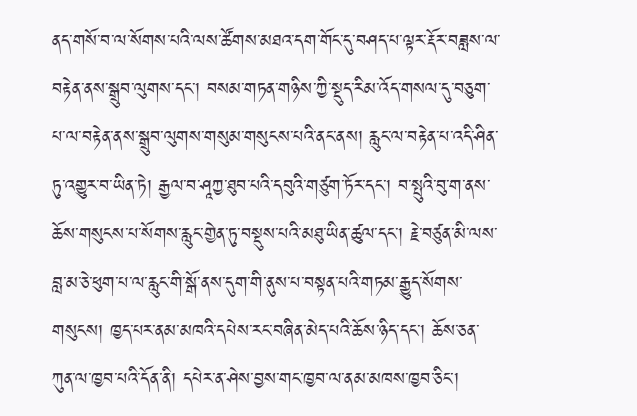ནད་གསོ་བ་ལ་སོགས་པའི་ལས་ཚོགས་མཐའ་དག་གོང་དུ་བཤད་པ་ལྟར་རྡོར་བཟླས་ལ་བརྟེན་ནས་སྒྲུབ་ལུགས་དང་། བསམ་གཏན་གཉིས་ཀྱི་སྡུད་རིམ་འོད་གསལ་དུ་བཅུག་པ་ལ་བརྟེན་ནས་སྒྲུབ་ལུགས་གསུམ་གསུངས་པའི་ནང་ནས། རླུང་ལ་བརྟེན་པ་འདི་ཤིན་ཏུ་འགྱུར་བ་ཡིན་ཏེ། རྒྱལ་བ་ཤཱཀྱ་ཐུབ་པའི་དབུའི་གཙུག་ཏོར་དང་། བ་སྤུའི་བུ་ག་ནས་ཆོས་གསུངས་པ་སོགས་རླུང་གྱེན་ཏུ་བསྡུས་པའི་མཐུ་ཡིན་ཚུལ་དང་། རྗེ་བཙུན་མི་ལས་བླ་མ་ཅེ་ཕུག་པ་ལ་རླུང་གི་སྒོ་ནས་དུག་གི་ནུས་པ་བསྟན་པའི་གཏམ་རྒྱུད་སོགས་གསུངས། ཁྱད་པར་ནམ་མཁའི་དཔེས་རང་བཞིན་མེད་པའི་ཆོས་ཉིད་དང་། ཆོས་ཅན་ཀུན་ལ་ཁྱབ་པའི་དོན་ནི། དཔེར་ན་ཤེས་བྱས་གང་ཁྱབ་ལ་ནམ་མཁས་ཁྱབ་ཅིང་།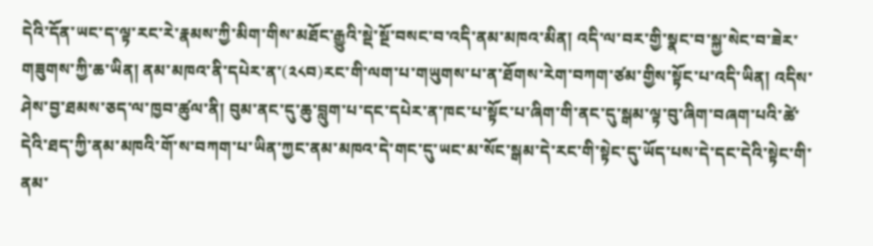དེའི་དོན་ཡང་ད་ལྟ་རང་རེ་རྣམས་ཀྱི་མིག་གིས་མཐོང་རྒྱུའི་སྡེ་སྔོ་བསང་བ་འདི་ནམ་མཁའ་མིན། འདི་ལ་བར་གྱི་སྣང་བ་སྐྱ་སེང་བ་ཟེར་གཟུགས་ཀྱི་ཆ་ཡིན། ནམ་མཁའ་ནི་དཔེར་ན་(༢༨བ)རང་གི་ལག་པ་གཡུགས་པ་ན་ཐོགས་རེག་བཀག་ཙམ་གྱིས་སྟོང་པ་འདི་ཡིན། འདིས་ཤེས་བྱ་ཐམས་ཅད་ལ་ཁྱབ་ཚུལ་ནི། བུམ་ནང་དུ་ཆུ་བླུག་པ་དང་དཔེར་ན་ཁང་པ་སྟོང་པ་ཞིག་གི་ནང་དུ་སྒམ་ལྟ་བུ་ཞིག་བཞག་པའི་ཚེ་དེའི་ཐད་ཀྱི་ནམ་མཁའི་གོ་ས་བཀག་པ་ཡིན་ཀྱང་ནམ་མཁའ་དེ་གང་དུ་ཡང་མ་སོང་སྒམ་དེ་རང་གི་སྟེང་དུ་ཡོད་པས་དེ་དང་དེའི་སྟེང་གི་ནམ་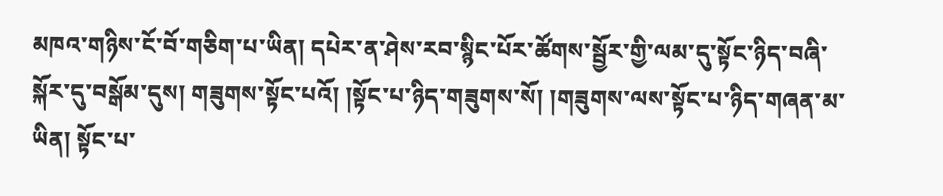མཁའ་གཉིས་ངོ་བོ་གཅིག་པ་ཡིན། དཔེར་ན་ཤེས་རབ་སྙིང་པོར་ཚོགས་སྦྱོར་གྱི་ལམ་དུ་སྟོང་ཉིད་བཞི་སྐོར་དུ་བསྒོམ་དུས། གཟུགས་སྟོང་པའོ། །སྟོང་པ་ཉིད་གཟུགས་སོ། །གཟུགས་ལས་སྟོང་པ་ཉིད་གཞན་མ་ཡིན། སྟོང་པ་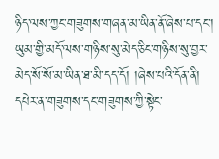ཉིད་ལས་ཀྱང་གཟུགས་གཞན་མ་ཡིན་ནོ་ཞེས་པ་དང་། ཡུམ་གྱི་མདོ་ལས་གཉིས་སུ་མེད་ཅིང་གཉིས་སུ་བྱར་མེད་སོ་སོ་མ་ཡིན་ཐ་མི་དད་དོ། །ཞེས་པའི་དོན་ནི། དཔེར་ན་གཟུགས་དང་གཟུགས་ཀྱི་སྟེང་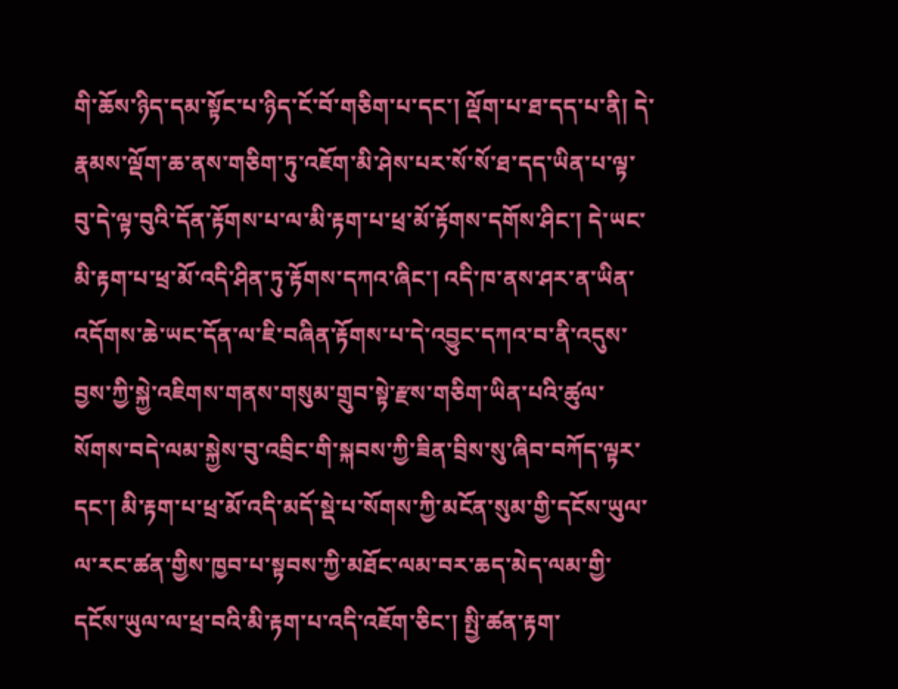གི་ཆོས་ཉིད་དམ་སྟོང་པ་ཉིད་ངོ་བོ་གཅིག་པ་དང་། ལྡོག་པ་ཐ་དད་པ་ནི། དེ་རྣམས་ལྡོག་ཆ་ནས་གཅིག་ཏུ་འཇོག་མི་ཤེས་པར་སོ་སོ་ཐ་དད་ཡིན་པ་ལྟ་བུ་དེ་ལྟ་བུའི་དོན་རྟོགས་པ་ལ་མི་རྟག་པ་ཕྲ་མོ་རྟོགས་དགོས་ཤིང་། དེ་ཡང་མི་རྟག་པ་ཕྲ་མོ་འདི་ཤིན་ཏུ་རྟོགས་དཀའ་ཞིང་། འདི་ཁ་ནས་ཤར་ན་ཡིན་འདོགས་ཆེ་ཡང་དོན་ལ་ཇི་བཞིན་རྟོགས་པ་དེ་འབྱུང་དཀའ་བ་ནི་འདུས་བྱས་ཀྱི་སྐྱེ་འཇིགས་གནས་གསུམ་གྲུབ་སྟེ་རྫས་གཅིག་ཡིན་པའི་ཚུལ་སོགས་བདེ་ལམ་སྐྱེས་བུ་འབྲིང་གི་སྐབས་ཀྱི་ཟིན་བྲིས་སུ་ཞིབ་བཀོད་ལྟར་དང་། མི་རྟག་པ་ཕྲ་མོ་འདི་མདོ་སྡེ་པ་སོགས་ཀྱི་མངོན་སུམ་གྱི་དངོས་ཡུལ་ལ་རང་ཚན་གྱིས་ཁྱབ་པ་སྟབས་ཀྱི་མཐོང་ལམ་བར་ཆད་མེད་ལམ་གྱི་དངོས་ཡུལ་ལ་ཕྲ་བའི་མི་རྟག་པ་འདི་འཇོག་ཅིང་། སྤྱི་ཚན་རྟག་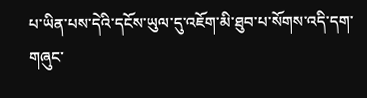པ་ཡིན་པས་དེའི་དངོས་ཡུལ་དུ་འཇོག་མི་ཐུབ་པ་སོགས་འདི་དག་གཞུང་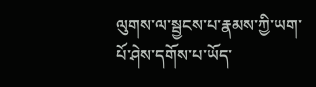ལུགས་ལ་སྦྱངས་པ་རྣམས་ཀྱི་ཡག་པོ་ཤེས་དགོས་པ་ཡོད་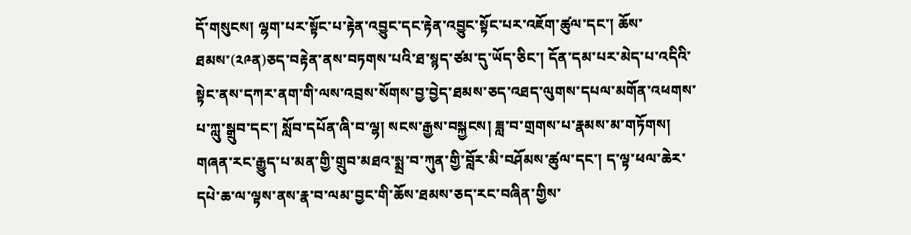དོ་གསུངས། ལྷག་པར་སྟོང་པ་རྟེན་འབྱུང་དང་རྟེན་འབྱུང་སྟོང་པར་འཇོག་ཚུལ་དང་། ཆོས་ཐམས་(༢༩ན)ཅད་བརྟེན་ནས་བཏགས་པའི་ཐ་སྙད་ཙམ་དུ་ཡོད་ཅིང་། དོན་དམ་པར་མེད་པ་འདིའི་སྟེང་ནས་དཀར་ནག་གི་ལས་འབྲས་སོགས་བྱ་བྱེད་ཐམས་ཅད་འཐད་ལུགས་དཔལ་མགོན་འཕགས་པ་ཀླུ་སྒྲུབ་དང་། སློབ་དཔོན་ཞི་བ་ལྷ། སངས་རྒྱས་བསྐྱངས། ཟླ་བ་གྲགས་པ་རྣམས་མ་གཏོགས། གཞན་རང་རྒྱུད་པ་མན་གྱི་གྲུབ་མཐའ་སྨྲ་བ་ཀུན་གྱི་བློར་མི་བཤོམས་ཚུལ་དང་། ད་ལྟ་ཕལ་ཆེར་དཔེ་ཆ་ལ་ལྟས་ནས་རྣ་བ་ལམ་བྱང་གི་ཆོས་ཐམས་ཅད་རང་བཞིན་གྱིས་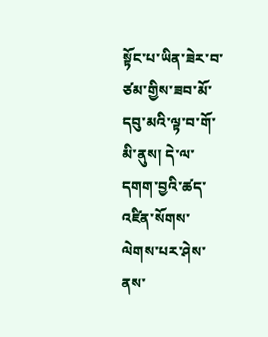སྟོང་པ་ཡིན་ཟེར་བ་ཙམ་གྱིས་ཟབ་མོ་དབུ་མའི་ལྟ་བ་གོ་མི་ནུས། དེ་ལ་དགག་བྱའི་ཚད་འཛིན་སོགས་ལེགས་པར་ཤེས་ནས་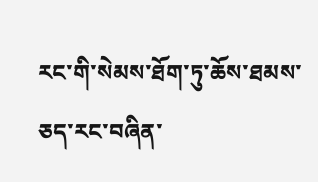རང་གི་སེམས་ཐོག་ཏུ་ཆོས་ཐམས་ཅད་རང་བཞིན་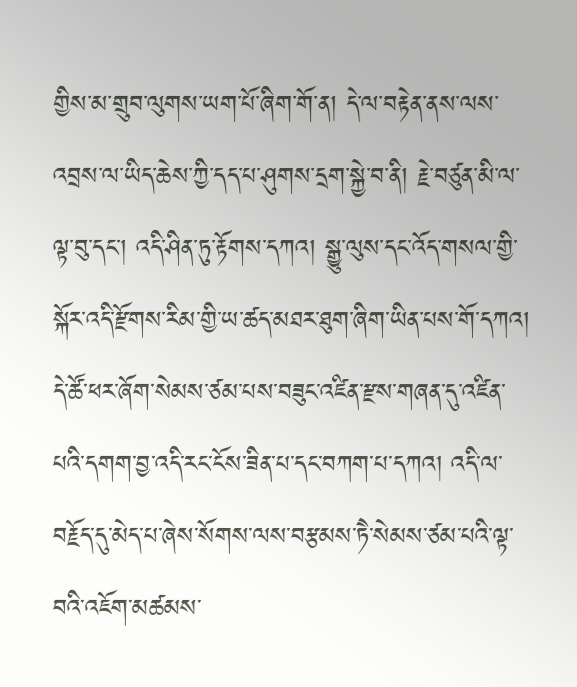གྱིས་མ་གྲུབ་ལུགས་ཡག་པོ་ཞིག་གོ་ན། དེ་ལ་བརྟེན་ནས་ལས་འབྲས་ལ་ཡིད་ཆེས་ཀྱི་དད་པ་ཤུགས་དྲག་སྐྱེ་བ་ནི། རྗེ་བཙུན་མི་ལ་ལྟ་བུ་དང་། འདི་ཤིན་ཏུ་རྟོགས་དཀའ། སྒྱུ་ལུས་དང་འོད་གསལ་གྱི་སྐོར་འདི་རྫོགས་རིམ་གྱི་ཡ་ཚད་མཐར་ཐུག་ཞིག་ཡིན་པས་གོ་དཀའ། དེ་ཚོ་ཕར་ཞོག་སེམས་ཙམ་པས་བཟུང་འཛིན་རྫས་གཞན་དུ་འཛིན་པའི་དགག་བྱ་འདི་རང་ངོས་ཟིན་པ་དང་བཀག་པ་དཀའ། འདི་ལ་བརྗོད་དུ་མེད་པ་ཞེས་སོགས་ལས་བརྩམས་ཏཻ་སེམས་ཙམ་པའི་ལྟ་བའི་འཇོག་མཚམས་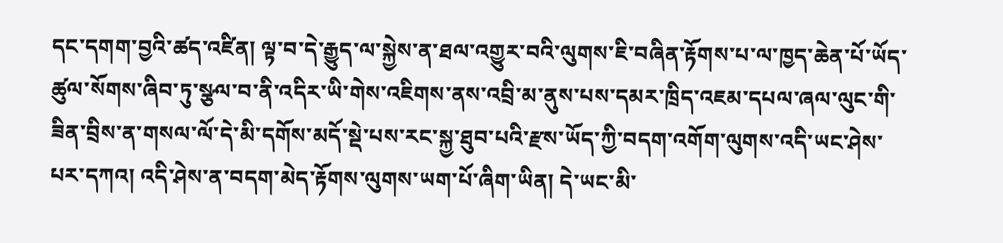དང་དགག་བྱའི་ཚད་འཛིན། ལྟ་བ་དེ་རྒྱུད་ལ་སྐྱེས་ན་ཐལ་འགྱུར་བའི་ལུགས་ཇི་བཞིན་རྟོགས་པ་ལ་ཁྱད་ཆེན་པོ་ཡོད་ཚུལ་སོགས་ཞིབ་ཏུ་སྩལ་བ་ནི་འདིར་ཡི་གེས་འཇིགས་ནས་འབྲི་མ་ནུས་པས་དམར་ཁྲིད་འཇམ་དཔལ་ཞལ་ལུང་གི་ཟིན་བྲིས་ན་གསལ་ལོ་དེ་མི་དགོས་མདོ་སྡེ་པས་རང་སྐྱ་ཐུབ་པའི་རྫས་ཡོད་ཀྱི་བདག་འགོག་ལུགས་འདི་ཡང་ཤེས་པར་དཀའ། འདི་ཤེས་ན་བདག་མེད་རྟོགས་ལུགས་ཡག་པོ་ཞིག་ཡིན། དེ་ཡང་མི་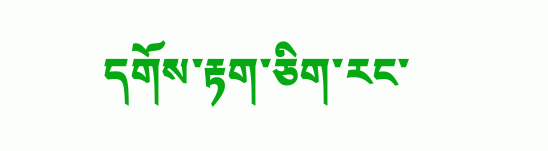དགོས་རྟག་ཅིག་རང་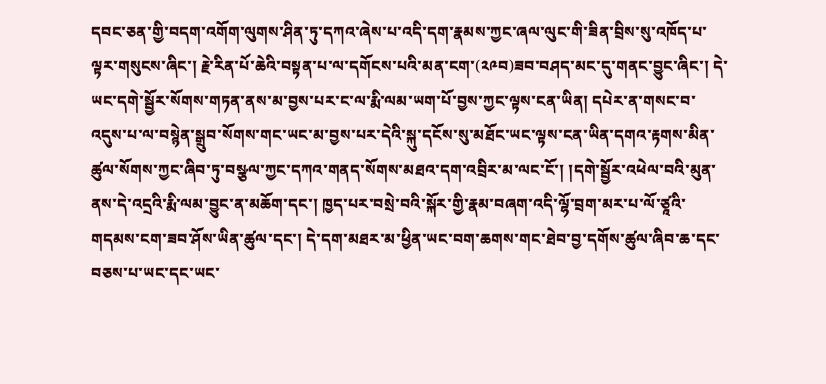དབང་ཅན་གྱི་བདག་འགོག་ལུགས་ཤིན་ཏུ་དཀའ་ཞེས་པ་འདི་དག་རྣམས་ཀྱང་ཞལ་ལུང་གི་ཟིན་བྲིས་སུ་འཁོད་པ་ལྟར་གསུངས་ཞིང་། རྗེ་རིན་པོ་ཆེའི་བསྟན་པ་ལ་དགོངས་པའི་མན་ངག་(༢༩བ)ཟབ་བཤད་མང་དུ་གནང་བྱུང་ཞིང་། དེ་ཡང་དགེ་སྦྱོར་སོགས་གཏན་ནས་མ་བྱས་པར་ང་ལ་རྨི་ལམ་ཡག་པོ་བྱས་ཀྱང་ལྟས་ངན་ཡིན། དཔེར་ན་གསང་བ་འདུས་པ་ལ་བསྙེན་སྒྲུབ་སོགས་གང་ཡང་མ་བྱས་པར་དེའི་སྐུ་དངོས་སུ་མཐོང་ཡང་ལྟས་ངན་ཡིན་དགའ་རྟགས་མིན་ཚུལ་སོགས་ཀྱང་ཞིབ་ཏུ་བསྩལ་ཀྱང་དཀའ་གནད་སོགས་མཐའ་དག་འབྲིར་མ་ལང་ངོ་། །དགེ་སྦྱོར་འཕེལ་བའི་མུན་ནས་དེ་འདྲའི་རྨི་ལམ་བྱུང་ན་མཆོག་དང་། ཁྱད་པར་བསྲེ་བའི་སྐོར་གྱི་རྣམ་བཞག་འདི་ལྷོ་བྲག་མར་པ་ལོ་ཙཱའི་གདམས་ངག་ཟབ་ཤོས་ཡིན་ཚུལ་དང་། དེ་དག་མཐར་མ་ཕྱིན་ཡང་བག་ཆགས་གང་ཐེབ་བྱ་དགོས་ཚུལ་ཞིབ་ཆ་དང་བཅས་པ་ཡང་དང་ཡང་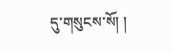དུ་གསུངས་སོ། །